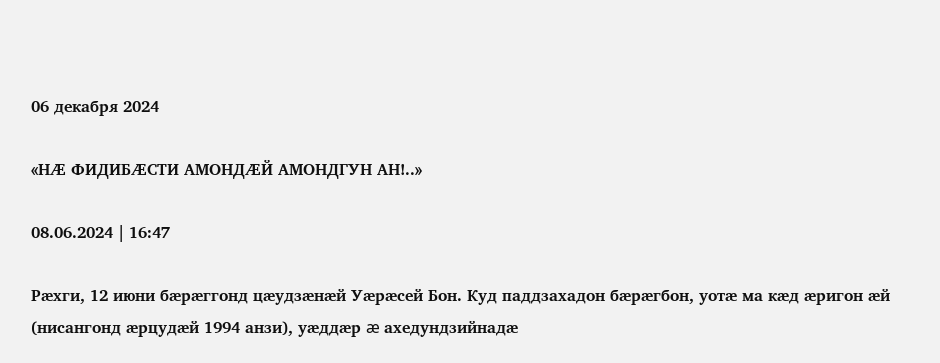06 декабря 2024

«НÆ ФИДИБÆСТИ АМОНДÆЙ АМОНДГУН АН!..»

08.06.2024 | 16:47

Рæхги, 12 июни бæрæггонд цæудзæнæй Уæрæсей Бон. Куд паддзахадон бæрæгбон, уотæ ма кæд æригон æй (нисангонд æрцудæй 1994 анзи), уæддæр æ ахедундзийнадæ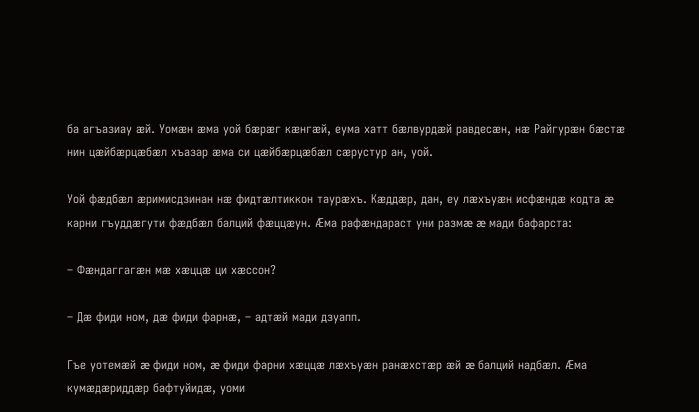ба агъазиау æй. Уомæн æма уой бæрæг кæнгæй, еума хатт бæлвурдæй равдесæн, нæ Райгурæн бæстæ нин цæйбæрцæбæл хъазар æма си цæйбæрцæбæл сæрустур ан, уой.

Уой фæдбæл æримисдзинан нæ фидтæлтиккон таурæхъ. Кæддæр, дан, еу лæхъуæн исфæндæ кодта æ карни гъуддæгути фæдбæл балций фæццæун. Æма рафæндараст уни размæ æ мади бафарста:

– Фæндаггагæн мæ хæццæ ци хæссон?

– Дæ фиди ном, дæ фиди фарнæ, – адтæй мади дзуапп.

Гъе уотемæй æ фиди ном, æ фиди фарни хæццæ лæхъуæн ранæхстæр æй æ балций надбæл. Æма кумæдæриддæр бафтуйидæ, уоми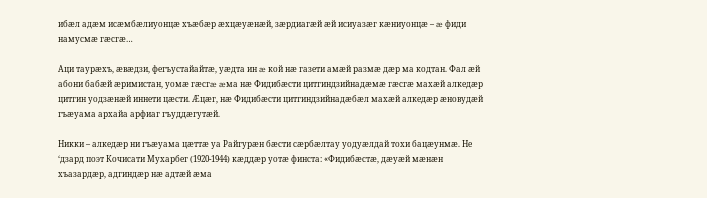ибæл адæм исæмбæлиуонцæ хъæбæр æхцæуæнæй, зæрдиагæй æй исиуазæг кæниуонцæ – æ фиди намусмæ гæсгæ…

Аци таурæхъ, æвæдзи, фегъустайайтæ, уæдта ин æ кой нæ газети амæй размæ дæр ма кодтан. Фал æй абони бабæй æримистан, уомæ гæсгæ æма нæ Фидибæсти цитгиндзийнадæмæ гæсгæ махæй алкедæр цитгин уодзæнæй иннети цæсти. Æцæг, нæ Фидибæсти цитгиндзийнадæбæл махæй алкедæр æновудæй гъæуама архайа арфиаг гъуддæгутæй.

Никки – алкедæр ни гъæуама цæттæ уа Райгурæн бæсти сæрбæлтау уодуæлдай тохи бацæунмæ. Не ‘дзард поэт Кочисати Мухарбег (1920-1944) кæддæр уотæ финста: «Фидибæстæ, дæуæй мæнæн хъазардæр, адгиндæр нæ адтæй æма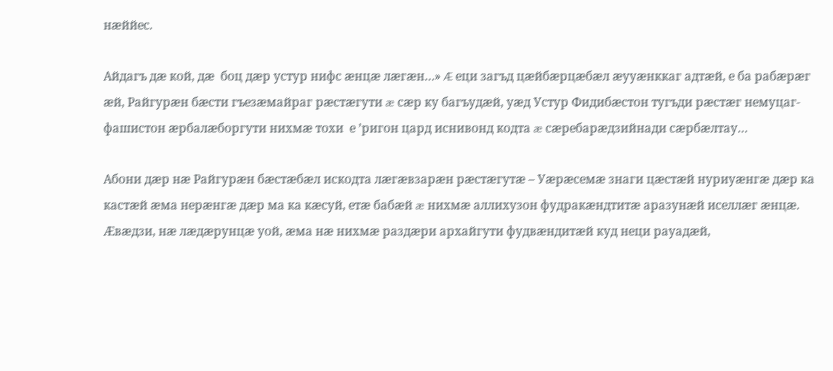нæййес.

Айдагъ дæ кой, дæ  боц дæр устур нифс æнцæ лæгæн…» Æ еци загъд цæйбæрцæбæл æууæнккаг адтæй, е ба рабæрæг æй, Райгурæн бæсти гъезæмайраг рæстæгути æ сæр ку багъудæй, уæд Устур Фидибæстон тугъди рæстæг немуцаг-фашистон æрбалæборгути нихмæ тохи  е ’ригон цард иснивонд кодта æ сæребарæдзийнади сæрбæлтау…

Абони дæр нæ Райгурæн бæстæбæл искодта лæгæвзарæн рæстæгутæ – Уæрæсемæ знаги цæстæй нуриуæнгæ дæр ка кастæй æма нерæнгæ дæр ма ка кæсуй, етæ бабæй æ нихмæ аллихузон фудракæндтитæ аразунæй иселлæг æнцæ. Æвæдзи, нæ лæдæрунцæ уой, æма нæ нихмæ раздæри архайгути фудвæндитæй куд неци рауадæй,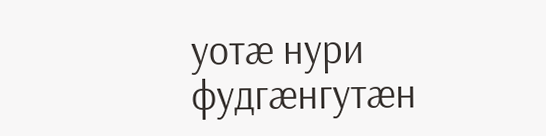уотæ нури фудгæнгутæн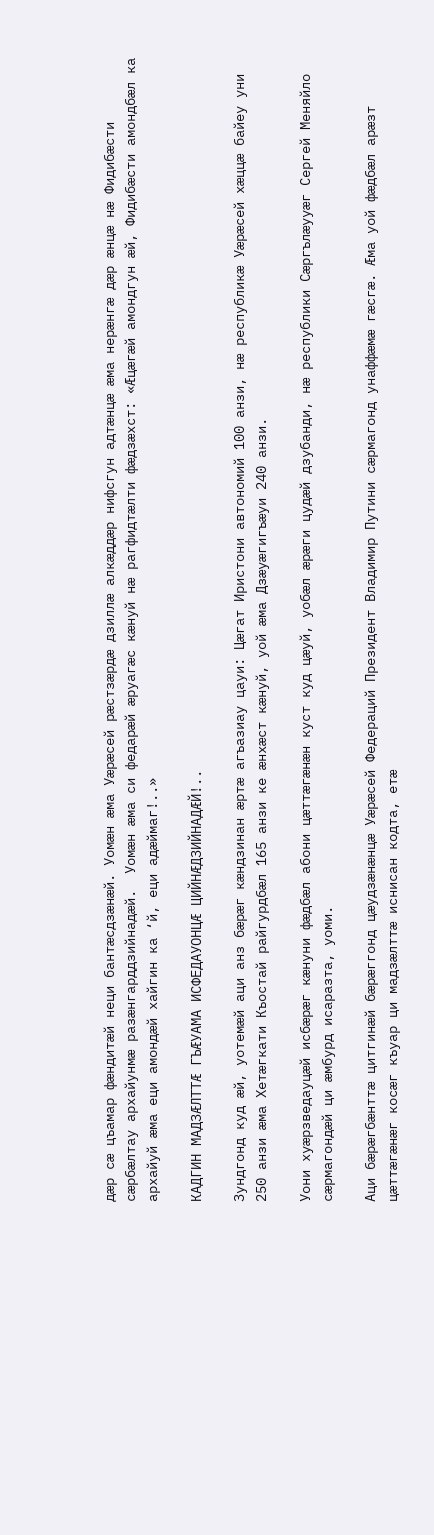дæр сæ цъамар фæндитæй неци бантæсдзæнæй. Уомæн æма Уæрæсей рæстзæрдæ дзиллæ алкæддæр нифсгун адтæнцæ æма нерæнгæ дæр æнцæ нæ Фидибæсти сæрбæлтау архайунмæ разæнгарддзийнадæй.  Уомæн æма си федарæй æруагæс кæнуй нæ рагфидтæлти фæдзæхст: «Æцæгæй амондгун æй, Фидибæсти амондбæл ка архайуй æма еци амондæй хайгин ка ‘й, еци адæймаг!..»

КАДГИН МАДЗÆЛТТÆ ГЪÆУАМА ИСФЕДАУОНЦÆ ЦИЙНÆДЗИЙНАДÆЙ!..

Зундгонд куд æй, уотемæй аци анз бæрæг кæндзинан æртæ агъазиау цауи: Цæгат Иристони автономий 100 анзи, нæ республикæ Уæрæсей хæццæ байеу уни 250 анзи æма Хетæгкати Къостай райгурдбæл 165 анзи ке æнхæст кæнуй, уой æма Дзæуæгигъæуи 240 анзи.

Уони хуæрзведауцæй исбæрæг кæнуни фæдбæл абони цæттæгæнæн куст куд цæуй, уобæл æрæги цудæй дзубанди, нæ республики Сæргълæууæг Сергей Меняйло сæрмагондæй ци æмбурд исаразта, уоми.

Аци бæрæгбæнттæ цитгинæй бæрæггонд цæудзæнæнцæ Уæрæсей Федераций Президент Владимир Путини сæрмагонд унаффæмæ гæсгæ. Æма уой фæдбæл арæзт цæттæгæнæг косæг къуар ци мадзæлттæ иснисан кодта, етæ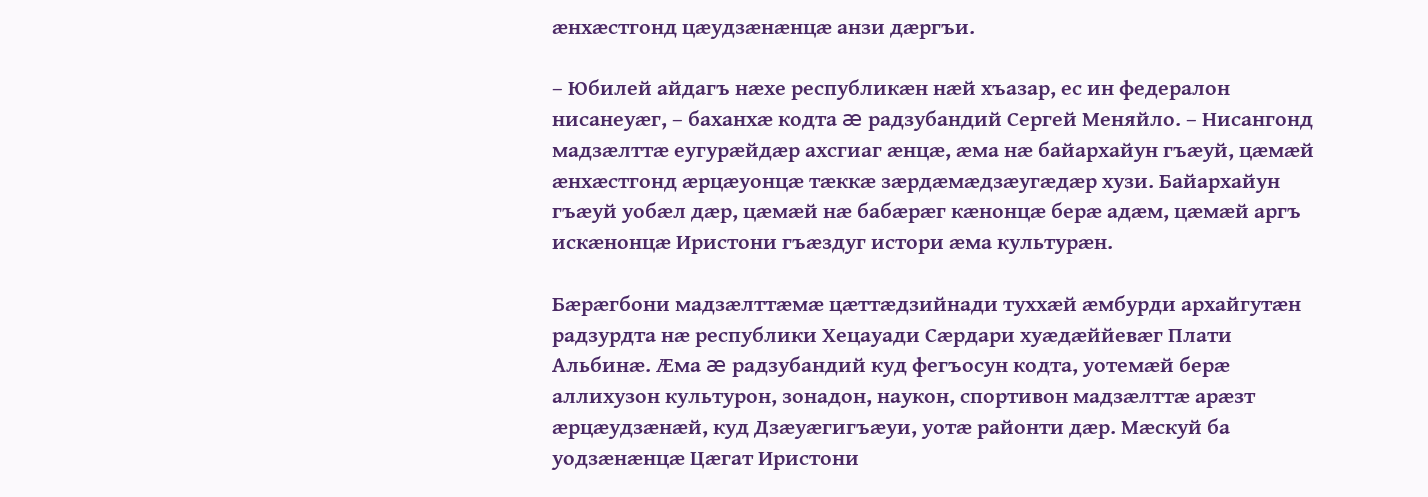æнхæстгонд цæудзæнæнцæ анзи дæргъи.

– Юбилей айдагъ нæхе республикæн нæй хъазар, ес ин федералон нисанеуæг, – баханхæ кодта æ радзубандий Сергей Меняйло. – Нисангонд мадзæлттæ еугурæйдæр ахсгиаг æнцæ, æма нæ байархайун гъæуй, цæмæй æнхæстгонд æрцæуонцæ тæккæ зæрдæмæдзæугæдæр хузи. Байархайун гъæуй уобæл дæр, цæмæй нæ бабæрæг кæнонцæ берæ адæм, цæмæй аргъ искæнонцæ Иристони гъæздуг истори æма культурæн.

Бæрæгбони мадзæлттæмæ цæттæдзийнади туххæй æмбурди архайгутæн радзурдта нæ республики Хецауади Сæрдари хуæдæййевæг Плати Альбинæ. Æма æ радзубандий куд фегъосун кодта, уотемæй берæ аллихузон культурон, зонадон, наукон, спортивон мадзæлттæ арæзт æрцæудзæнæй, куд Дзæуæгигъæуи, уотæ районти дæр. Мæскуй ба уодзæнæнцæ Цæгат Иристони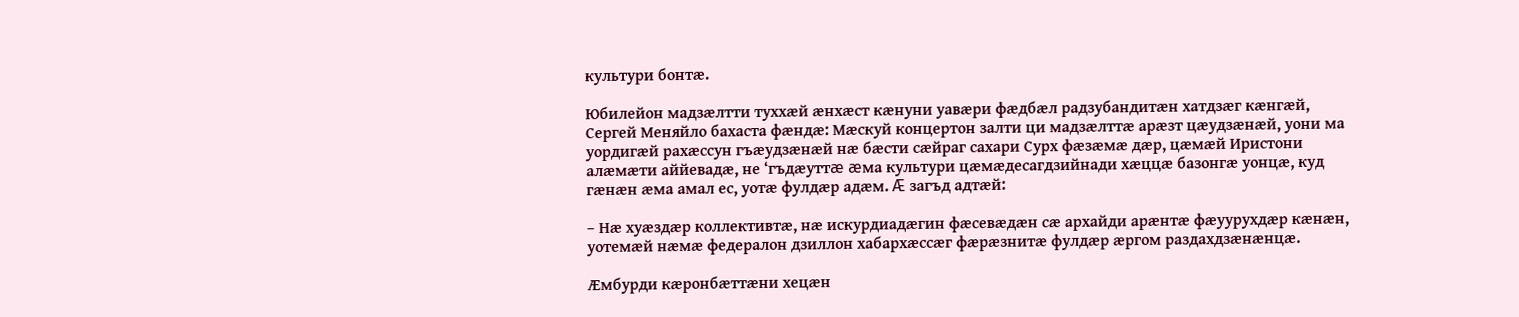культури бонтæ.

Юбилейон мадзæлтти туххæй æнхæст кæнуни уавæри фæдбæл радзубандитæн хатдзæг кæнгæй, Сергей Меняйло бахаста фæндæ: Мæскуй концертон залти ци мадзæлттæ арæзт цæудзæнæй, уони ма уордигæй рахæссун гъæудзæнæй нæ бæсти сæйраг сахари Сурх фæзæмæ дæр, цæмæй Иристони алæмæти аййевадæ, не ‘гъдæуттæ æма культури цæмæдесагдзийнади хæццæ базонгæ уонцæ, куд гæнæн æма амал ес, уотæ фулдæр адæм. Æ загъд адтæй:

– Нæ хуæздæр коллективтæ, нæ искурдиадæгин фæсевæдæн сæ архайди арæнтæ фæуурухдæр кæнæн, уотемæй нæмæ федералон дзиллон хабархæссæг фæрæзнитæ фулдæр æргом раздахдзæнæнцæ.

Æмбурди кæронбæттæни хецæн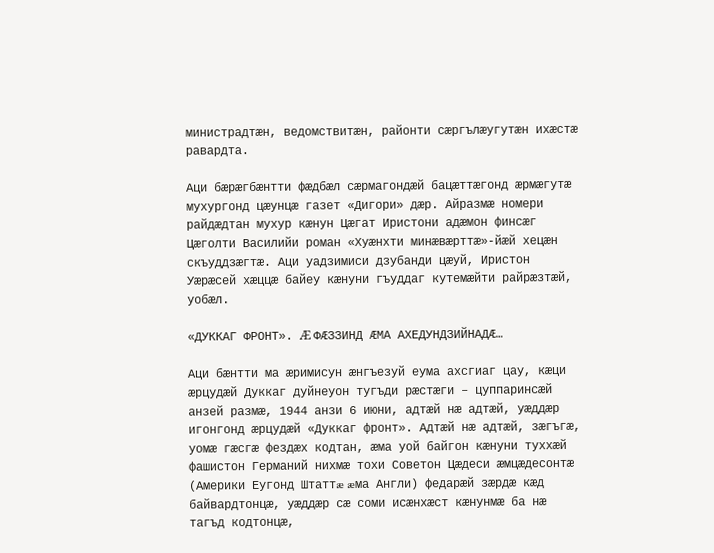министрадтæн, ведомствитæн, районти сæргълæугутæн ихæстæ равардта.

Аци бæрæгбæнтти фæдбæл сæрмагондæй бацæттæгонд æрмæгутæ мухургонд цæунцæ газет «Дигори» дæр. Айразмæ номери райдæдтан мухур кæнун Цæгат Иристони адæмон финсæг Цæголти Василийи роман «Хуæнхти минæвæрттæ»-йæй хецæн скъуддзæгтæ. Аци уадзимиси дзубанди цæуй, Иристон Уæрæсей хæццæ байеу кæнуни гъуддаг кутемæйти райрæзтæй, уобæл.

«ДУККАГ ФРОНТ». Æ ФÆЗЗИНД ÆМА АХЕДУНДЗИЙНАДÆ…

Аци бæнтти ма æримисун æнгъезуй еума ахсгиаг цау, кæци æрцудæй Дуккаг дуйнеуон тугъди рæстæги – цуппаринсæй анзей размæ, 1944 анзи 6 июни, адтæй нæ адтæй, уæддæр игонгонд æрцудæй «Дуккаг фронт». Адтæй нæ адтæй, зæгъгæ, уомæ гæсгæ фездæх кодтан, æма уой байгон кæнуни туххæй фашистон Германий нихмæ тохи Советон Цæдеси æмцæдесонтæ (Америки Еугонд Штаттæ æма Англи) федарæй зæрдæ кæд байвардтонцæ, уæддæр сæ соми исæнхæст кæнунмæ ба нæ тагъд кодтонцæ,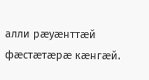алли рæуæнттæй фæстæтæрæ кæнгæй.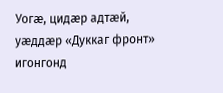Уогæ, цидæр адтæй, уæддæр «Дуккаг фронт» игонгонд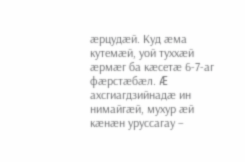æрцудæй. Куд æма кутемæй, уой туххæй æрмæг ба кæсетæ 6-7-аг фæрстæбæл. Æ ахсгиагдзийнадæ ин нимайгæй, мухур æй кæнæн уруссагау –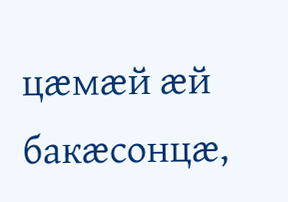цæмæй æй бакæсонцæ,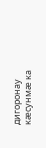дигоронау кæсунмæ ка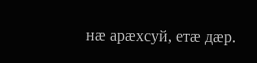нæ арæхсуй, етæ дæр.